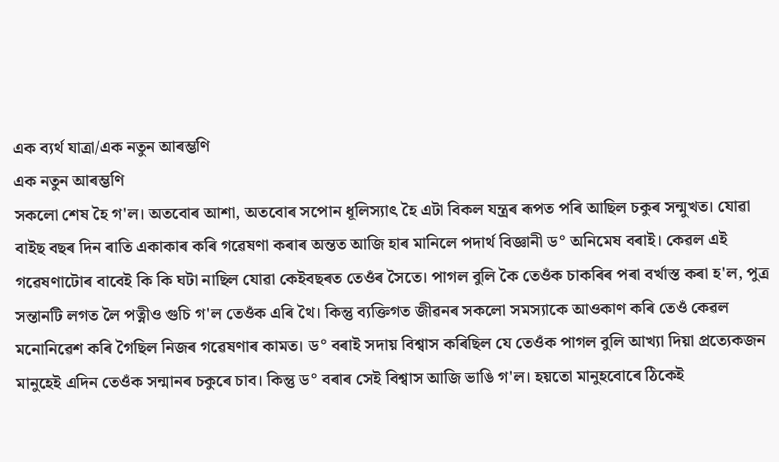এক ব্যৰ্থ যাত্ৰা/এক নতুন আৰম্ভণি
এক নতুন আৰম্ভণি
সকলো শেষ হৈ গ'ল। অতবোৰ আশা, অতবোৰ সপোন ধূলিস্যাৎ হৈ এটা বিকল যন্ত্ৰৰ ৰূপত পৰি আছিল চকুৰ সন্মুখত। যোৱা বাইছ বছৰ দিন ৰাতি একাকাৰ কৰি গৱেষণা কৰাৰ অন্তত আজি হাৰ মানিলে পদাৰ্থ বিজ্ঞানী ড° অনিমেষ বৰাই। কেৱল এই গৱেষণাটোৰ বাবেই কি কি ঘটা নাছিল যোৱা কেইবছৰত তেওঁৰ সৈতে। পাগল বুলি কৈ তেওঁক চাকৰিৰ পৰা বৰ্খাস্ত কৰা হ'ল, পুত্ৰ সন্তানটি লগত লৈ পত্নীও গুচি গ'ল তেওঁক এৰি থৈ। কিন্তু ব্যক্তিগত জীৱনৰ সকলো সমস্যাকে আওকাণ কৰি তেওঁ কেৱল মনোনিৱেশ কৰি গৈছিল নিজৰ গৱেষণাৰ কামত। ড° বৰাই সদায় বিশ্বাস কৰিছিল যে তেওঁক পাগল বুলি আখ্যা দিয়া প্ৰত্যেকজন মানুহেই এদিন তেওঁক সন্মানৰ চকুৰে চাব। কিন্তু ড° বৰাৰ সেই বিশ্বাস আজি ভাঙি গ'ল। হয়তো মানুহবোৰে ঠিকেই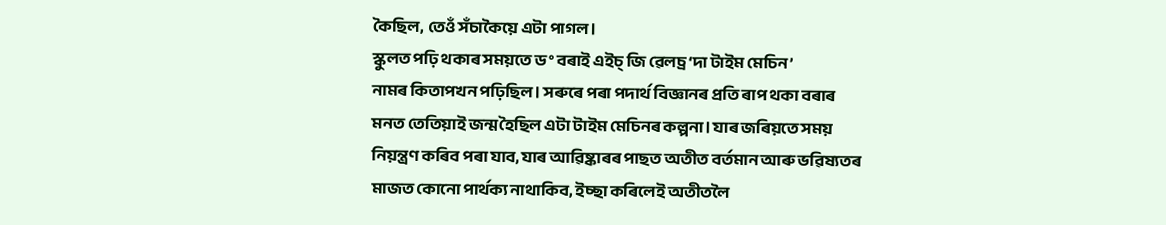কৈছিল, তেওঁ সঁচাকৈয়ে এটা পাগল।
স্কুলত পঢ়ি থকাৰ সময়তে ড° বৰাই এইচ্ জি ৱেলচ্ৰ ‘দা টাইম মেচিন’
নামৰ কিতাপখন পঢ়িছিল। সৰুৰে পৰা পদাৰ্থ বিজ্ঞানৰ প্ৰতি ৰাপ থকা বৰাৰ
মনত তেতিয়াই জন্ম হৈছিল এটা টাইম মেচিনৰ কল্পনা। যাৰ জৰিয়তে সময়
নিয়ন্ত্ৰণ কৰিব পৰা যাব, যাৰ আৱিষ্কাৰৰ পাছত অতীত বৰ্তমান আৰু ভৱিষ্যতৰ
মাজত কোনো পাৰ্থক্য নাথাকিব, ইচ্ছা কৰিলেই অতীতলৈ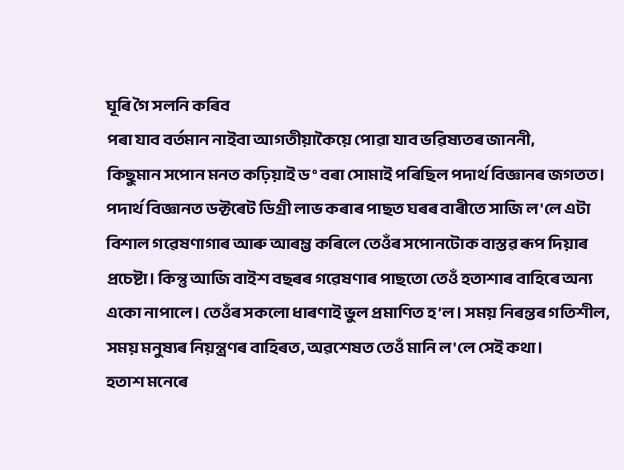ঘূৰি গৈ সলনি কৰিব
পৰা যাব বৰ্তমান নাইবা আগতীয়াকৈয়ে পোৱা যাব ভৱিষ্যতৰ জাননী,
কিছুমান সপোন মনত কঢ়িয়াই ড° বৰা সোমাই পৰিছিল পদাৰ্থ বিজ্ঞানৰ জগতত।
পদাৰ্থ বিজ্ঞানত ডক্টৰেট ডিগ্ৰী লাভ কৰাৰ পাছত ঘৰৰ বাৰীতে সাজি ল'লে এটা
বিশাল গৱেষণাগাৰ আৰু আৰম্ভ কৰিলে তেওঁৰ সপোনটোক বাস্তৱ ৰূপ দিয়াৰ
প্ৰচেষ্টা। কিন্তু আজি বাইশ বছৰৰ গৱেষণাৰ পাছতো তেওঁ হতাশাৰ বাহিৰে অন্য
একো নাপালে। তেওঁৰ সকলো ধাৰণাই ভুল প্ৰমাণিত হ’ল। সময় নিৰন্তৰ গতিশীল,
সময় মনুষ্যৰ নিয়ন্ত্ৰণৰ বাহিৰত, অৱশেষত তেওঁ মানি ল'লে সেই কথা।
হতাশ মনেৰে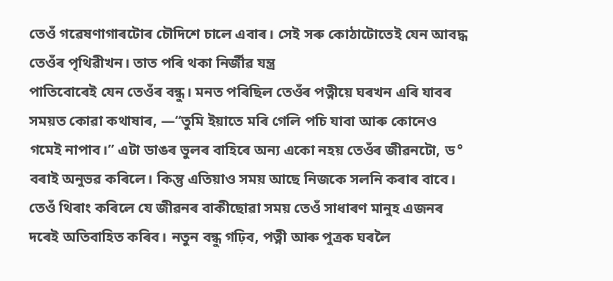তেওঁ গৱেষণাগাৰটোৰ চৌদিশে চালে এবাৰ। সেই সৰু কোঠাটোতেই যেন আবদ্ধ তেওঁৰ পৃথিৱীখন। তাত পৰি থকা নিৰ্জীৱ যন্ত্ৰ
পাতিবোৰেই যেন তেওঁৰ বন্ধু। মনত পৰিছিল তেওঁৰ পত্নীয়ে ঘৰখন এৰি যাবৰ
সময়ত কোৱা কথাষাৰ, —“তুমি ইয়াতে মৰি গেলি পচি যাবা আৰু কোনেও
গমেই নাপাব।” এটা ডাঙৰ ভুলৰ বাহিৰে অন্য একো নহয় তেওঁৰ জীৱনটো, ড°
বৰাই অনুভৱ কৰিলে। কিন্তু এতিয়াও সময় আছে নিজকে সলনি কৰাৰ বাবে।
তেওঁ থিৰাং কৰিলে যে জীৱনৰ বাকীছোৱা সময় তেওঁ সাধাৰণ মানুহ এজনৰ
দৰেই অতিবাহিত কৰিব। নতুন বন্ধু গঢ়িব, পত্নী আৰু পুত্ৰক ঘৰলৈ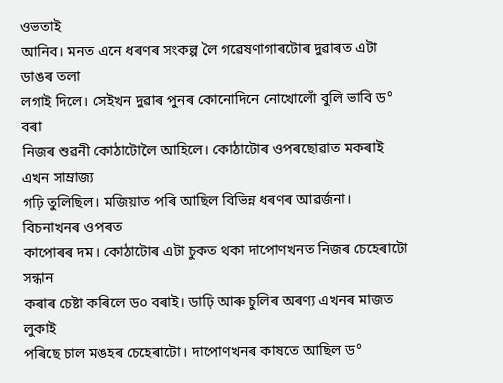ওভতাই
আনিব। মনত এনে ধৰণৰ সংকল্প লৈ গৱেষণাগাৰটোৰ দুৱাৰত এটা ডাঙৰ তলা
লগাই দিলে। সেইখন দুৱাৰ পুনৰ কোনোদিনে নোখোলোঁ বুলি ভাবি ড° বৰা
নিজৰ শুৱনী কোঠাটোলৈ আহিলে। কোঠাটোৰ ওপৰছোৱাত মকৰাই এখন সাম্ৰাজ্য
গঢ়ি তুলিছিল। মজিয়াত পৰি আছিল বিভিন্ন ধৰণৰ আৱৰ্জনা। বিচনাখনৰ ওপৰত
কাপোৰৰ দম। কোঠাটোৰ এটা চুকত থকা দাপোণখনত নিজৰ চেহেৰাটো সন্ধান
কৰাৰ চেষ্টা কৰিলে ড০ বৰাই। ডাঢ়ি আৰু চুলিৰ অৰণ্য এখনৰ মাজত লুকাই
পৰিছে চাল মঙহৰ চেহেৰাটো। দাপোণখনৰ কাষতে আছিল ড°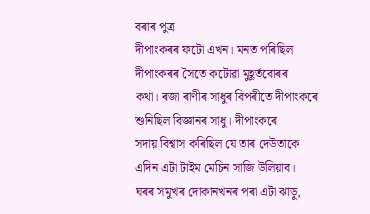বৰাৰ পুত্ৰ
দীপাংকৰৰ ফটো এখন। মনত পৰিছিল দীপাংকৰৰ সৈতে কটোৱা মুহূৰ্তবোৰৰ
কথা। ৰজা ৰাণীৰ সাধুৰ বিপৰীতে দীপাংকৰে শুনিছিল বিজ্ঞানৰ সাধু। দীপাংকৰে
সদায় বিশ্বাস কৰিছিল যে তাৰ দেউতাকে এদিন এটা টাইম মেচিন সাজি উলিয়াব।
ঘৰৰ সমুখৰ দোকানখনৰ পৰা এটা ঝাড়ু,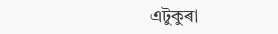এটুকুৰা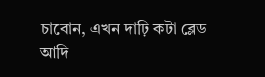চাবোন, এখন দাঢ়ি কটা ব্লেড
আদি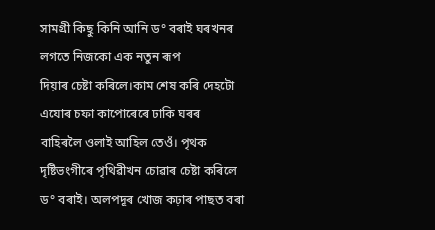সামগ্ৰী কিছু কিনি আনি ড° বৰাই ঘৰখনৰ লগতে নিজকো এক নতুন ৰূপ
দিয়াৰ চেষ্টা কৰিলে।কাম শেষ কৰি দেহটো এযোৰ চফা কাপোৰেৰে ঢাকি ঘৰৰ
বাহিৰলৈ ওলাই আহিল তেওঁ। পৃথক দৃষ্টিভংগীৰে পৃথিৱীখন চোৱাৰ চেষ্টা কৰিলে
ড° বৰাই। অলপদূৰ খোজ কঢ়াৰ পাছত বৰা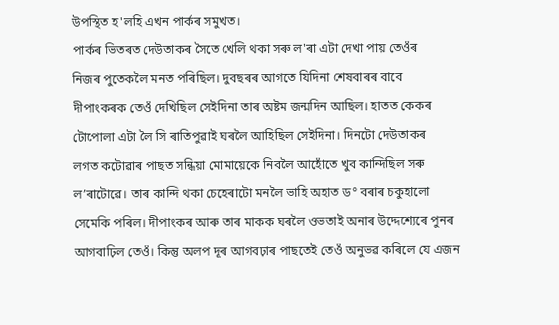উপস্থিত হ'লহি এখন পাৰ্কৰ সমুখত।
পাৰ্কৰ ভিতৰত দেউতাকৰ সৈতে খেলি থকা সৰু ল'ৰা এটা দেখা পায় তেওঁৰ
নিজৰ পুতেকলৈ মনত পৰিছিল। দুবছৰৰ আগতে যিদিনা শেষবাৰৰ বাবে
দীপাংকৰক তেওঁ দেখিছিল সেইদিনা তাৰ অষ্টম জন্মদিন আছিল। হাতত কেকৰ
টোপোলা এটা লৈ সি ৰাতিপুৱাই ঘৰলৈ আহিছিল সেইদিনা। দিনটো দেউতাকৰ
লগত কটোৱাৰ পাছত সন্ধিয়া মোমায়েকে নিবলৈ আহোঁতে খুব কান্দিছিল সৰু
ল’ৰাটোৱে। তাৰ কান্দি থকা চেহেৰাটো মনলৈ ভাহি অহাত ড° বৰাৰ চকুহালো
সেমেকি পৰিল। দীপাংকৰ আৰু তাৰ মাকক ঘৰলৈ ওভতাই অনাৰ উদ্দেশ্যেৰে পুনৰ আগবাঢ়িল তেওঁ। কিন্তু অলপ দূৰ আগবঢ়াৰ পাছতেই তেওঁ অনুভৱ কৰিলে যে এজন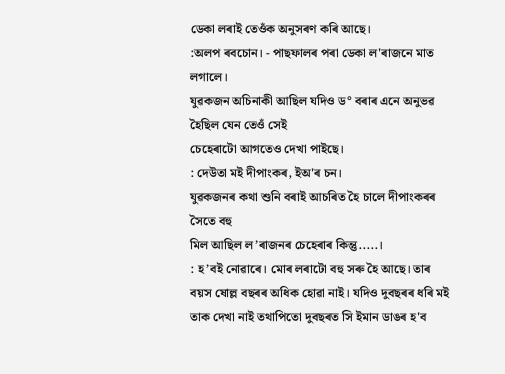ডেকা লৰাই তেওঁক অনুসৰণ কৰি আছে।
:অলপ ৰবচোন। - পাছফালৰ পৰা ডেকা ল'ৰাজনে মাত লগালে।
যুৱকজন অচিনাকী আছিল যদিও ড° বৰাৰ এনে অনুভৱ হৈছিল যেন তেওঁ সেই
চেহেৰাটো আগতেও দেখা পাইছে।
: দেউতা মই দীপাংকৰ, ইঅ'ৰ চন।
যুৱকজনৰ কথা শুনি বৰাই আচৰিত হৈ চালে দীপাংকৰৰ সৈতে বহু
মিল আছিল ল’ৰাজনৰ চেহেৰাৰ কিন্তু.....।
: হ’বই নোৱাৰে। মোৰ লৰাটো বহু সৰু হৈ আছে। তাৰ বয়স ষোল্ল বছৰৰ অধিক হোৱা নাই। যদিও দুবছৰৰ ধৰি মই তাক দেখা নাই তথাপিতো দুবছৰত সি ইমান ডাঙৰ হ'ব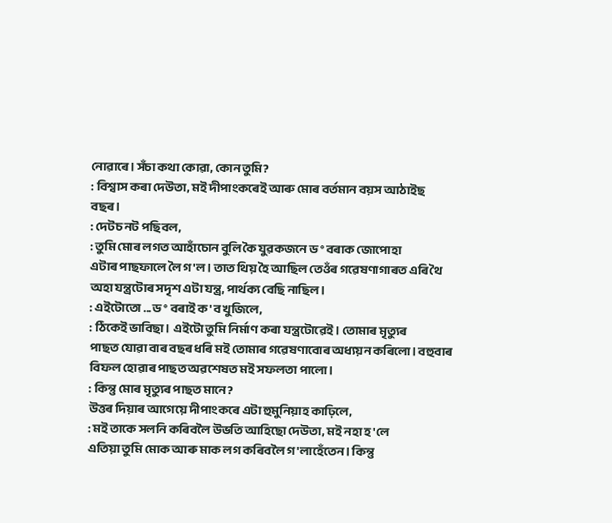নোৱাৰে। সঁচা কথা কোৱা, কোন তুমি?
: বিশ্বাস কৰা দেউতা, মই দীপাংকৰেই আৰু মোৰ বৰ্তমান বয়স আঠাইছ
বছৰ।
: দেটচ নট পছিবল,
: তুমি মোৰ লগত আহাঁচোন বুলি কৈ যুৱকজনে ড° বৰাক জোপোহা
এটাৰ পাছফালে লৈ গ'ল। তাত থিয় হৈ আছিল তেওঁৰ গৱেষণাগাৰত এৰি থৈ
অহা যন্ত্ৰটোৰ সদৃশ এটা যন্ত্ৰ, পাৰ্থক্য বেছি নাছিল।
: এইটোতো ...ড° বৰাই ক'ব খুজিলে,
: ঠিকেই ভাবিছা। এইটো তুমি নিৰ্মাণ কৰা যন্ত্ৰটোৱেই। তোমাৰ মৃত্যুৰ
পাছত যোৱা বাৰ বছৰ ধৰি মই তোমাৰ গৱেষণাবোৰ অধ্যয়ন কৰিলো। বহুবাৰ
বিফল হোৱাৰ পাছত অৱশেষত মই সফলতা পালো।
: কিন্তু মোৰ মৃত্যুৰ পাছত মানে?
উত্তৰ দিয়াৰ আগেয়ে দীপাংকৰে এটা হুমুনিয়াহ কাঢ়িলে,
: মই তাকে সলনি কৰিবলৈ উভতি আহিছো দেউতা, মই নহা হ'লে
এতিয়া তুমি মোক আৰু মাক লগ কৰিবলৈ গ'লাহেঁতেন। কিন্তু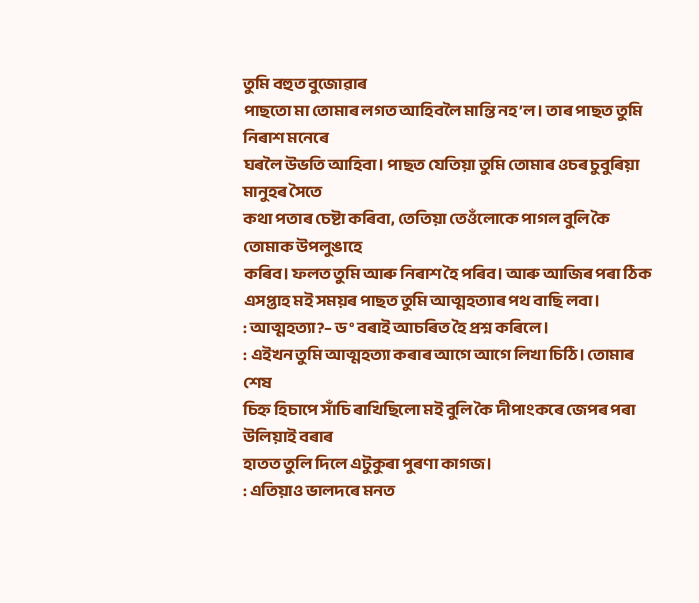তুমি বহুত বুজোৱাৰ
পাছতো মা তোমাৰ লগত আহিবলৈ মান্তি নহ’ল। তাৰ পাছত তুমি নিৰাশ মনেৰে
ঘৰলৈ উভতি আহিবা। পাছত যেতিয়া তুমি তোমাৰ ওচৰ চুবুৰিয়া মানুহৰ সৈতে
কথা পতাৰ চেষ্টা কৰিবা, তেতিয়া তেওঁলোকে পাগল বুলি কৈ তোমাক উপলুঙাহে
কৰিব। ফলত তুমি আৰু নিৰাশ হৈ পৰিব। আৰু আজিৰ পৰা ঠিক এসপ্তাহ মই সময়ৰ পাছত তুমি আত্মহত্যাৰ পথ বাছি লবা।
: আত্মহত্যা?– ড° বৰাই আচৰিত হৈ প্ৰশ্ন কৰিলে।
: এইখন তুমি আত্মহত্যা কৰাৰ আগে আগে লিখা চিঠি। তোমাৰ শেষ
চিহ্ন হিচাপে সাঁচি ৰাখিছিলো মই বুলি কৈ দীপাংকৰে জেপৰ পৰা উলিয়াই বৰাৰ
হাতত তুলি দিলে এটুকুৰা পুৰণা কাগজ।
: এতিয়াও ভালদৰে মনত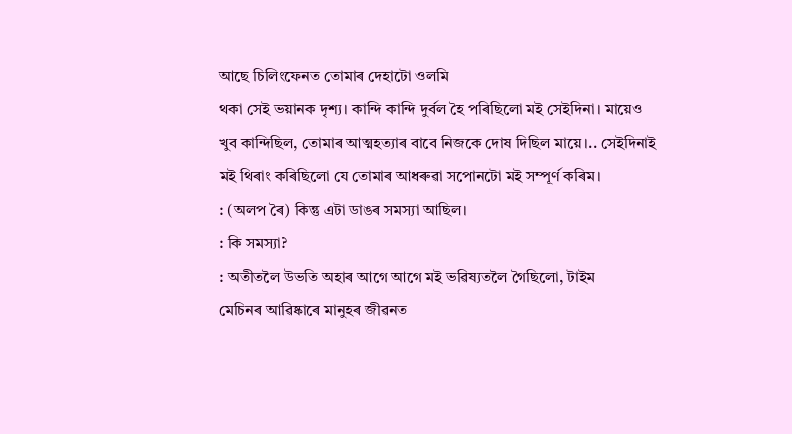আছে চিলিংফেনত তোমাৰ দেহাটো ওলমি
থকা সেই ভয়ানক দৃশ্য। কান্দি কান্দি দুৰ্বল হৈ পৰিছিলো মই সেইদিনা। মায়েও
খুব কান্দিছিল, তোমাৰ আত্মহত্যাৰ বাবে নিজকে দোষ দিছিল মায়ে।.. সেইদিনাই
মই থিৰাং কৰিছিলো যে তোমাৰ আধৰুৱা সপোনটো মই সম্পূৰ্ণ কৰিম।
: (অলপ ৰৈ) কিন্তু এটা ডাঙৰ সমস্যা আছিল।
: কি সমস্যা?
: অতীতলৈ উভতি অহাৰ আগে আগে মই ভৱিষ্যতলৈ গৈছিলো, টাইম
মেচিনৰ আৱিষ্কাৰে মানুহৰ জীৱনত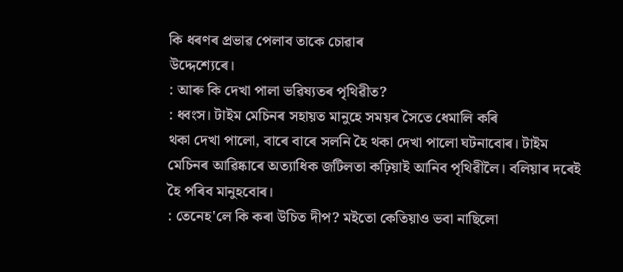কি ধৰণৰ প্ৰভাৱ পেলাব তাকে চোৱাৰ
উদ্দেশ্যেৰে।
: আৰু কি দেখা পালা ভৱিষ্যতৰ পৃথিৱীত?
: ধ্বংস। টাইম মেচিনৰ সহায়ত মানুহে সময়ৰ সৈতে ধেমালি কৰি
থকা দেখা পালো, বাৰে বাৰে সলনি হৈ থকা দেখা পালো ঘটনাবোৰ। টাইম
মেচিনৰ আৱিষ্কাৰে অত্যাধিক জটিলতা কঢ়িয়াই আনিব পৃথিৱীলৈ। বলিয়াৰ দৰেই
হৈ পৰিব মানুহবোৰ।
: তেনেহ'লে কি কৰা উচিত দীপ? মইতো কেতিয়াও ভবা নাছিলো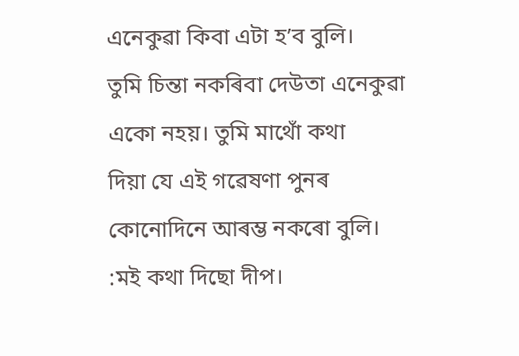এনেকুৱা কিবা এটা হ’ব বুলি।
তুমি চিন্তা নকৰিবা দেউতা এনেকুৱা একো নহয়। তুমি মাথোঁ কথা
দিয়া যে এই গৱেষণা পুনৰ কোনোদিনে আৰম্ভ নকৰো বুলি।
:মই কথা দিছো দীপ।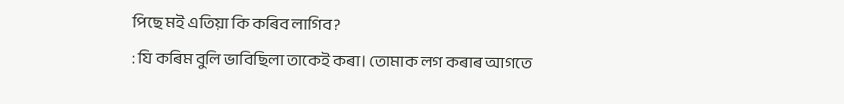পিছে মই এতিয়া কি কৰিব লাগিব?
: যি কৰিম বুলি ভাবিছিলা তাকেই কৰা। তোমাক লগ কৰাৰ আগতে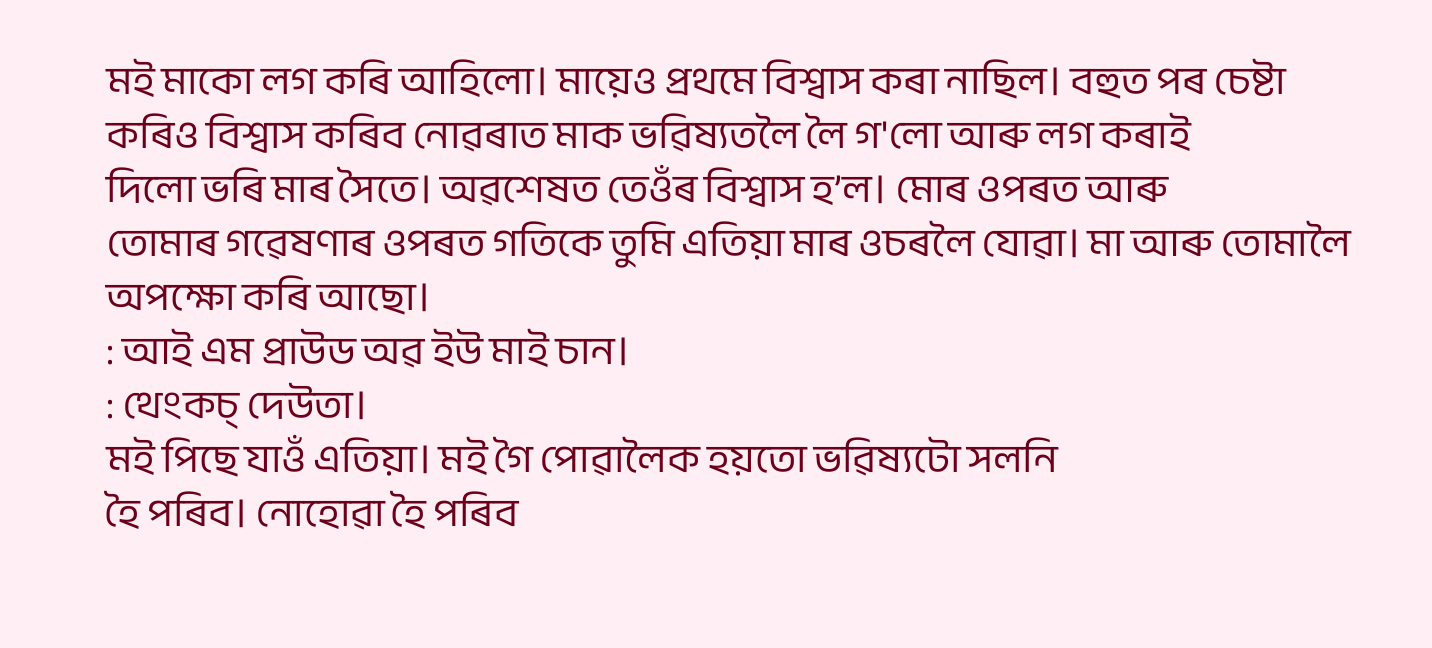মই মাকো লগ কৰি আহিলো। মায়েও প্ৰথমে বিশ্বাস কৰা নাছিল। বহুত পৰ চেষ্টা
কৰিও বিশ্বাস কৰিব নোৱৰাত মাক ভৱিষ্যতলৈ লৈ গ'লো আৰু লগ কৰাই
দিলো ভৰি মাৰ সৈতে। অৱশেষত তেওঁৰ বিশ্বাস হ’ল। মোৰ ওপৰত আৰু
তোমাৰ গৱেষণাৰ ওপৰত গতিকে তুমি এতিয়া মাৰ ওচৰলৈ যোৱা। মা আৰু তোমালৈ অপক্ষো কৰি আছো।
: আই এম প্ৰাউড অৱ ইউ মাই চান।
: থেংকচ্ দেউতা।
মই পিছে যাওঁ এতিয়া। মই গৈ পোৱালৈক হয়তো ভৱিষ্যটো সলনি
হৈ পৰিব। নোহোৱা হৈ পৰিব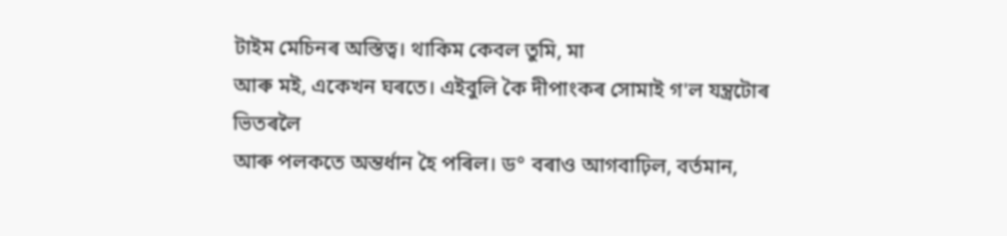টাইম মেচিনৰ অস্তিত্ব। থাকিম কেবল তুমি, মা
আৰু মই, একেখন ঘৰতে। এইবুলি কৈ দীপাংকৰ সোমাই গ'ল যন্ত্ৰটোৰ ভিতৰলৈ
আৰু পলকতে অন্তৰ্ধান হৈ পৰিল। ড° বৰাও আগবাঢ়িল, বৰ্তমান,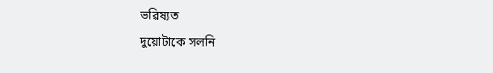ভৱিষ্যত
দুয়োটাকে সলনি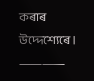কৰাৰ উদ্দেশ্যেৰে।
⸺⸺